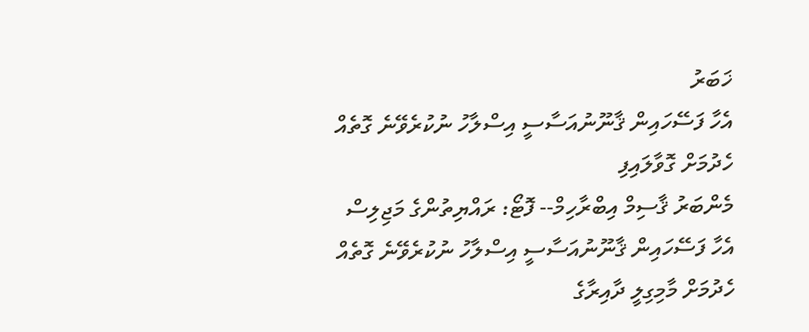ޚަބަރު
އެހާ ފަސޭހައިން ޤާނޫނުއަސާސީ އިސްލާހު ނުކުރެވޭނެ ގޮތެއް ހެދުމަށް ގޮވާލައިފި
މެންބަރު ޤާސިމް އިބްރާހިމް-- ފޮޓޯ: ރައްޔިތުންގެ މަޖިލިސް
އެހާ ފަސޭހައިން ޤާނޫނުއަސާސީ އިސްލާހު ނުކުރެވޭނެ ގޮތެއް ހެދުމަށް މާމިގިލީ ދާއިރާގެ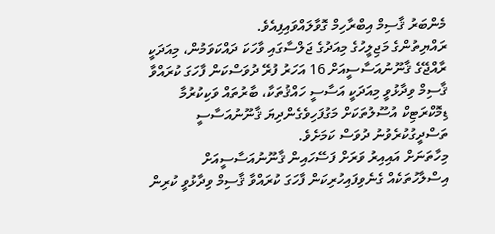މެންބަރު ޤާސިމް އިބްރާހިމް ގޮވާލައްވައިފިއެވެ.
ރައްޔިތުންގެ މަޖިލީހުގެ މިއަދުގެ ޖަލްސާގައި ވާހަކަ ދައްކަވަމުން، މިއަދަކީ ރާއްޖޭގެ ޤާނޫނުއަސާސީއަށް 16 އަހަރު ފުރޭ ދުވަސްކަން ފާހަގަ ކުރައްވާ ޤާސިމް ވިދާޅުވީ މިއަދަކީ އަސާސީ ހައްޤުތަކާ، ބާރުތައް ވަކިކުރުމާ ޑިމޮކްރަޓިކް އުސޫލުތަކަށް މަގުފަހިވެގެންދިޔަ ޤާނޫނުއަސާސީ ތަސްދީގުކުރެވުނު ދުވަސް ކަމަށެވެ.
މިހާތަނަށް އައިއިރު ވަރަށް ފަސޭހައިން ޤާނޫނުއަސާސީއަށް އިސްލާހުތަކެއް ގެނެވިފައިހުރިކަން ފާހަގަ ކުރައްވާ ޤާސިމް ވިދާޅުވީ ކުރިން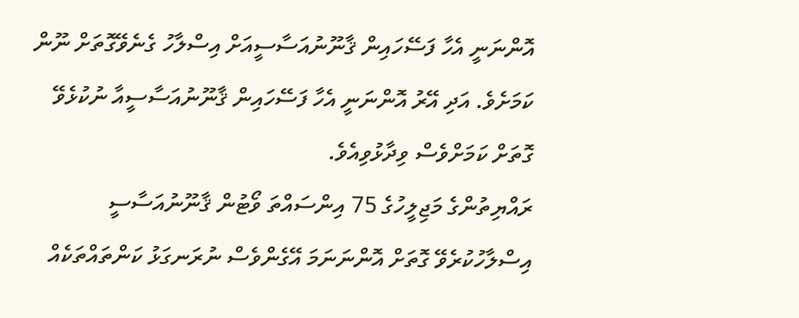އޮންނަނީ އެހާ ފަސޭހައިން ޤާނޫނުއަސާސީއަށް އިސްލާހު ގެނެވޭގޮތަށް ނޫން ކަމަށެވެ. އަދި އޭރު އޮންނަނީ އެހާ ފަސޭހައިން ޤާނޫނުއަސާސީއާ ނުކުޅެވޭ ގޮތަށް ކަމަށްވެސް ވިދާޅުވިއެވެ.
ރައްޔިތުންގެ މަޖިލީހުގެ 75 އިންސައްތަ ވޯޓުން ޤާނޫނުއަސާސީ އިސްލާހުކުރެވޭ ގޮތަށް އޮންނަނަމަ އޭގެންވެސް ނުރަނގަޅު ކަންތައްތަކެއް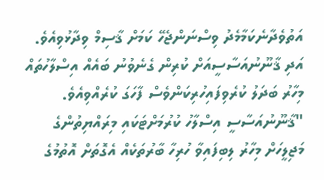އަތުވެދާނެކަމާމެދު ވިސްނަންޖެހޭ ކަމަށް ޤާސިމް ވިދާޅުވިއެވެ. އަދި ޤާނޫނުއަސާސީއަށް ކުރިން ގެނެވުނު ބައެއް އިސްލާހުތައް މިހާރު ބަދަލު ކުރެވިފައިހުރިކަންވެސް ފާހަގަ ކުރެއްވިއެވެ.
"ޤާނޫނުއަސާސީ އިސްލާހު ކުރުމަށްޓަކައި މިރައްޔިތުންގެ މަޖިލީހަށް މިހާރު ލިބިފައިވާ ހުރިހާ ބާރުތަކެއް އެގޮތަށް އޮތުމުގެ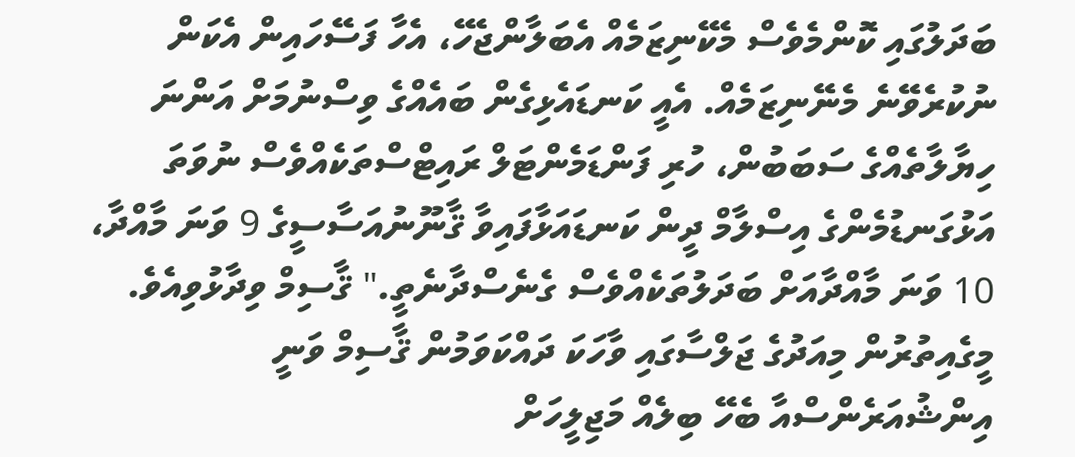ބަދަލުގައި ކޮންމެވެސް މެކޭނިޒަމެއް އެބަލާންޖެހޭ، އެހާ ފަސޭހައިން އެކަން ނުކުރެވޭނެ މެނޭނިޒަމެއް. އެއީ ކަނޑައެޅިގެން ބައެއްގެ ވިސްނުމަށް އަންނަ ހިޔާލާތެއްގެ ސަބަބުން، ހުރި ފަންޑަމެންޓަލް ރައިޓްސްތަކެއްވެސް ނުވަތަ އަޅުގަނޑުމެންގެ އިސްލާމް ދީން ކަނޑައަޅާފައިވާ ޤާނޫނުއަސާސީގެ 9 ވަނަ މާއްދާ، 10 ވަނަ މާއްދާއަށް ބަދަލުތަކެއްވެސް ގެނެސްދާނެތީ." ޤާސިމް ވިދާޅުވިއެވެ.
މީގެއިތުރުން މިއަދުގެ ޖަލްސާގައި ވާހަކަ ދައްކަވަމުން ޤާސިމް ވަނީ އިންޝުއަރެންސްއާ ބެހޭ ބިލެއް މަޖިލީހަށް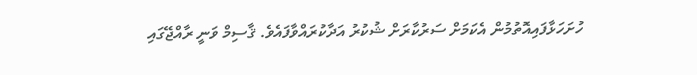ހުށަހަޅާފައިއޮތުމުން އެކަމަށް ސަރުކާރަށް ޝުކުރު އަދާކުރައްވާފައެވެ. ޤާސިމް ވަނީ ރާއްޖޭގައި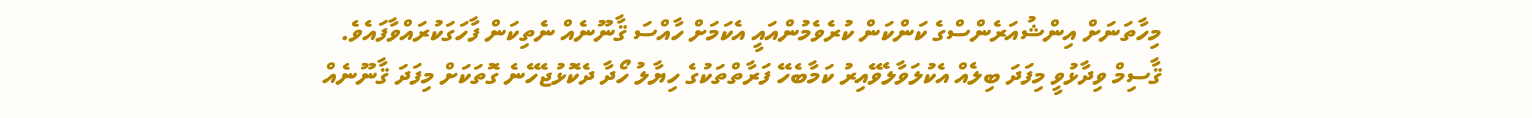މިހާތަނަށް އިންޝުއަރެންސްގެ ކަންކަން ކުރެވެމުންއައީ އެކަމަށް ހާއްސަ ޤާނޫނެއް ނެތިކަން ފާހަގަކުރައްވާފައެވެ.
ޤާސިމް ވިދާޅުވީ މިފަދަ ބިލެއް އެކުލަވާލެވޭއިރު ކަމާބެހޭ ފަރާތްތަކުގެ ހިޔާލު ހޯދާ ދެކޮޅުޖެހޭނެ ގޮތަކަށް މިފަދަ ޤާނޫނެއް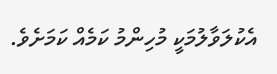އެކުލަވާލުމަކީ މުހިންމު ކަމެއް ކަމަށެވެ.